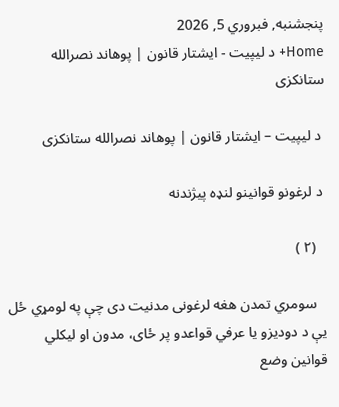پنجشنبه, فبروري 5, 2026
Home+ د لیپیت - ایشتار قانون | پوهاند نصرالله ستانکزی

 د لیپیت – ایشتار قانون | پوهاند نصرالله ستانکزی

 د لرغونو قوانینو لنډه پیژندنه

   (۲ )

   سومري تمدن هغه لرغونی مدنیت دی چې په لومړي ځل یې د دودیزو یا عرفي قواعدو پر ځای، مدون او لیکلي قوانین وضع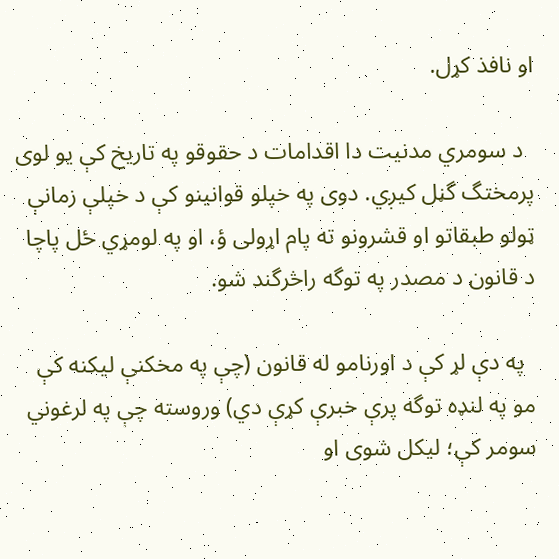او‌ نافذ کړل.

  د سومري مدنیت دا اقدامات د حقوقو په تاریخ کې یو لوی پرمختگ گڼل کیږي. دوی په خپلو قوانینو کې د خپلې زمانې ټولو طبقاتو او قشرونو ته پام اړولی ؤ، او په لومړي ځل پاچا د قانون د مصدر په توگه راڅرگند شو.

  په دې لړ کې د اورنامو له قانون (چې په مخکنې لیکنه کې مو‌‌ په لنډه توگه پرې خبرې کړې دي) وروسته چې په لرغوني سومر کې؛ ‌لیکل شوی او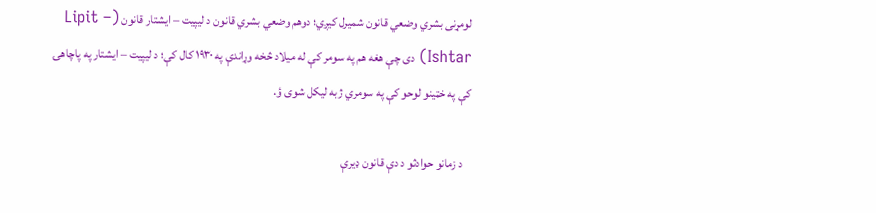لومړنی بشري وضعي قانون شمیرل کیږي؛ دوهم وضعي بشري قانون د لیپیت – ایشتار قانون (Lipit – Ishtar) دی چې هغه هم په سومر کې له میلاد څخه وړاندې په ۱۹۳۰ کال کې؛ د لیپیت – ایشتار په پاچاهۍ کې په خټینو لوحو کې په سومري ژبه لیکل شوی ؤ.

   د زمانو حوادثو د دې قانون ډیرې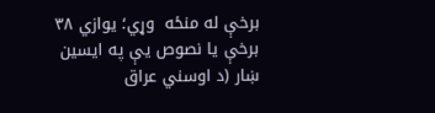برخې له منځه  وړي؛ یوازي ۳۸ برخې یا نصوص یې په ایسین ښار (د اوسني عراق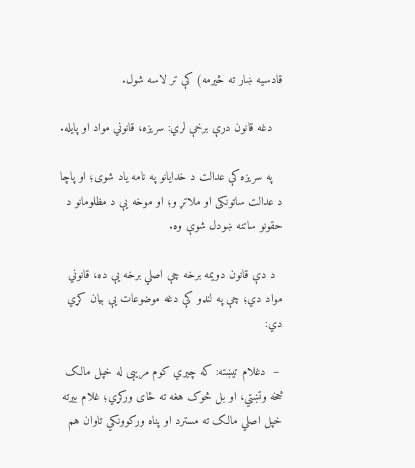قادسیه ښار ته څیرمه) کې تر لاسه شول.

   دغه قانون درې برخې لري: سریزه، قانوني مواد او پایله.

   په سریزه کې عدالت د خدایانو په نامه یاد شوی؛ او پاچا د عدالت ساتونکی او ملاتړ و؛ او موخه یې د مظلومانو د حقونو ساتنه ښودل شوې وه.

  د دې قانون دویمه برخه چې اصلي برخه یې ده، قانوني مواد دي؛ چې په لنډو کې دغه موضوعات یې بیان کړي دي:

 –  دغلام تیښته: که چیري کوم مریېی له خپل مالک څخه وتښتي، او بل څوک هغه ته ځای ورکړي؛ غلام بیرته خپل اصلي مالک ته مسترد او پناه ورکوونکي تاوان هم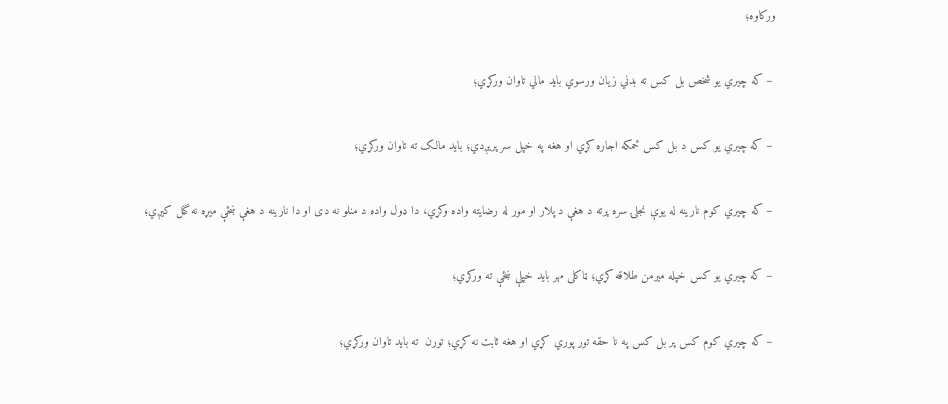ورکاوه؛

 – که چیري یو شخص بل کس ته بدني زیان ورسوي باید مالي تاوان ورکړي؛

 – که چیري یو کس د بل کس ځمکه اجاره کړي او هغه په خپل سر پریږدي؛ باید مالک ته تاوان ورکړي؛

 – که چیري کوم نارینه له یوې نجلۍ سره پرته د هغې د پلار او مور له رضایته واده وکړي، دا ډول واده د منلو نه دی او دا نارینه د هغې ښځې میړه نه گڼل کیږي؛

 – که چیري یو کس خپله میرمن طلاقه کړي؛ ټاکلی مهر باید خپلې ښځې ته ورکړي؛

 – که چیري کوم کس پر بل کس په نا حقه تور پوري کړي او هغه ثابت نه کړي؛ تورن  ته باید تاوان ورکړي؛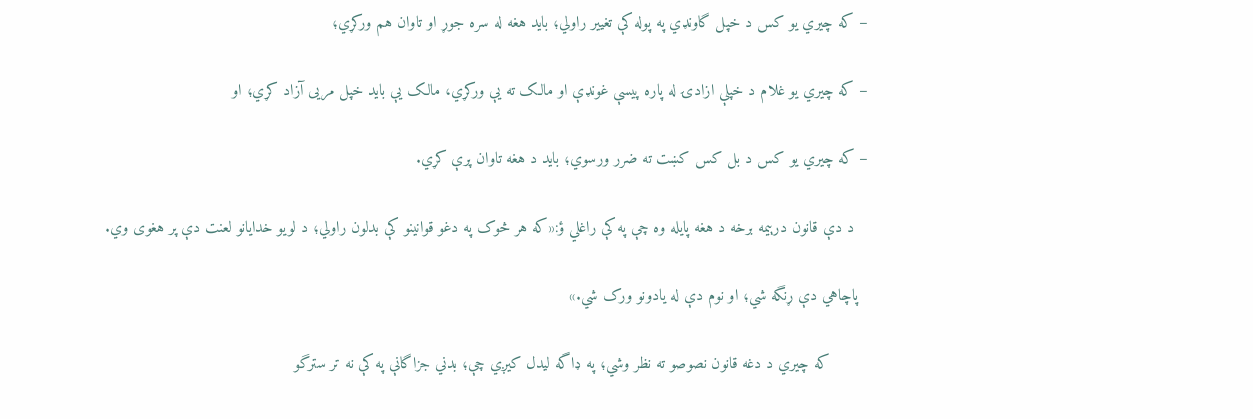– که چیري یو کس د خپل گاونډي په پوله کې تغییر راولي؛ باید هغه له سره جوړ او تاوان هم ورکړي؛

– که چیري یو غلام د خپلې ازادۍ له پاره پیسې غونډې او مالک ته یې ورکړي، مالک یې باید خپل مریی آزاد کړي؛ او

– که چیري یو کس د بل کس کښت ته ضرر ورسوي؛ باید د هغه تاوان پرې کړي.

   د دې قانون درېیمه برخه د هغه پایله وه چې په کې راغلي ؤ:«که هر څوک په دغو قوانینو کې بدلون راولي؛ د لویو خدایانو لعنت دې پر هغوی وي.

  پاچاهي دې ړنگه شي؛ او نوم دې له یادونو ورک شي.»

        که چیري د دغه قانون نصوصو ته نظر وشي؛ په ډاگه لیدل کیږي چې؛ بدني جزاگانې په کې نه تر سترگو‌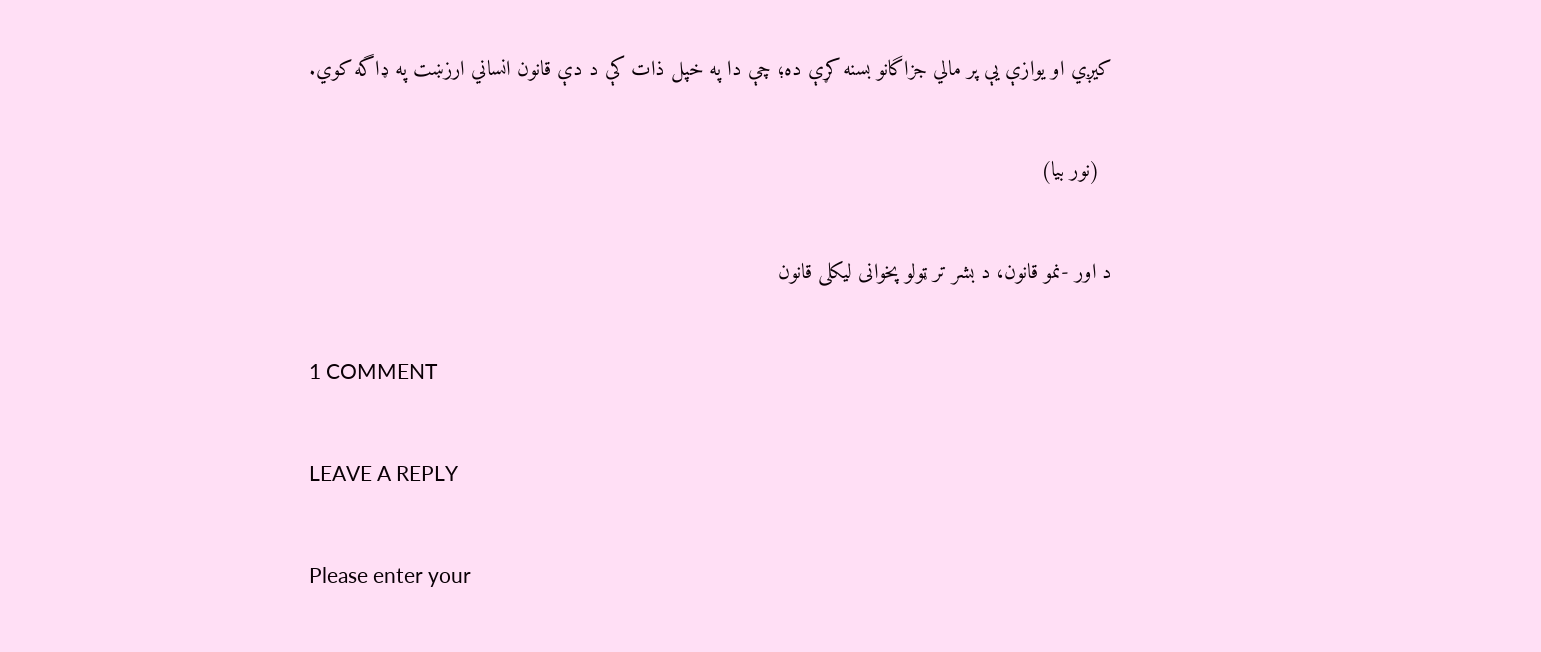کیږي او یوازې یې پر مالي جزاگانو بسنه کړې ده؛ چې دا په خپل ذات کې د دې قانون انساني ارزښت په ډاگه کوي.

  (نور بیا)

د اور -نمو قانون، د بشر تر ټولو پخوانی لیکلی قانون

1 COMMENT

LEAVE A REPLY

Please enter your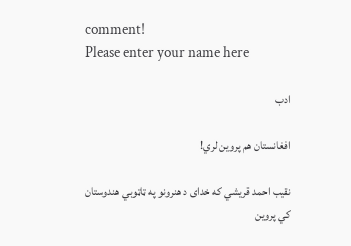comment!
Please enter your name here

ادب

افغانستان هم پروین لري!

نقیب احمد قریشي که خدای د هنرونو په ټاټوبي هندوستان کي پروین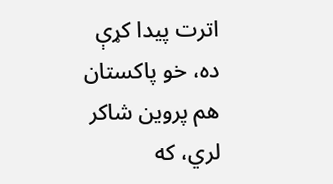اترت پیدا کړې ده، خو پاکستان هم پروین شاکر لري، که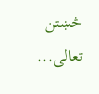څښتن تعالی...